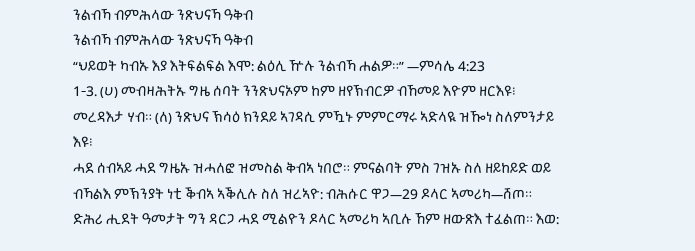ንልብኻ ብምሕላው ንጽህናኻ ዓቅብ
ንልብኻ ብምሕላው ንጽህናኻ ዓቅብ
“ህይወት ካብኡ እያ እትፍልፍል እሞ: ልዕሊ ዅሉ ንልብኻ ሐልዎ።” —ምሳሌ 4:23
1-3. (ሀ) መብዛሕትኡ ግዜ ሰባት ንንጽህናኦም ከም ዘየኽብርዎ ብኸመይ እዮም ዘርእዩ፧ መረዳእታ ሃብ። (ለ) ንጽህና ኽሳዕ ክንደይ ኣገዳሲ ምዃኑ ምምርማሩ ኣድላዪ ዝዀነ ስለምንታይ እዩ፧
ሓደ ሰብኣይ ሓደ ግዜኡ ዝሓለፎ ዝመስል ቅብኣ ነበሮ። ምናልባት ምስ ገዝኡ ስለ ዘይከይድ ወይ ብኻልእ ምኽንያት ነቲ ቕብኣ ኣቕሊሉ ስለ ዝረኣዮ: ብሕሱር ዋጋ—29 ዶላር ኣመሪካ—ሸጦ። ድሕሪ ሒደት ዓመታት ግን ዳርጋ ሓደ ሚልዮን ዶላር ኣመሪካ ኣቢሉ ኸም ዘውጽእ ተፈልጠ። እወ: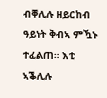ብቐሊሉ ዘይርከብ ዓይነት ቅብኣ ምዃኑ ተፈልጠ። እቲ ኣቕሊሉ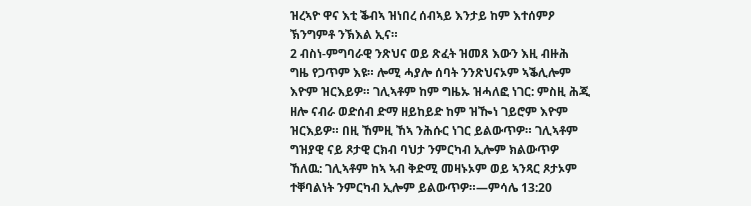ዝረኣዮ ዋና እቲ ቕብኣ ዝነበረ ሰብኣይ እንታይ ከም እተሰምዖ ኽንግምቶ ንኽእል ኢና።
2 ብስነ-ምግባራዊ ንጽህና ወይ ጽፈት ዝመጸ እውን እዚ ብዙሕ ግዜ የጋጥም እዩ። ሎሚ ሓያሎ ሰባት ንንጽህናኦም ኣቕሊሎም እዮም ዝርእይዎ። ገሊኣቶም ከም ግዜኡ ዝሓለፎ ነገር: ምስዚ ሕጂ ዘሎ ናብራ ወድሰብ ድማ ዘይከይድ ከም ዝዀነ ገይሮም እዮም ዝርእይዎ። በዚ ኸምዚ ኸኣ ንሕሱር ነገር ይልውጥዎ። ገሊኣቶም ግዝያዊ ናይ ጾታዊ ርክብ ባህታ ንምርካብ ኢሎም ክልውጥዎ ኸለዉ: ገሊኣቶም ከኣ ኣብ ቅድሚ መዛኑኦም ወይ ኣንጻር ጾታኦም ተቐባልነት ንምርካብ ኢሎም ይልውጥዎ።—ምሳሌ 13:20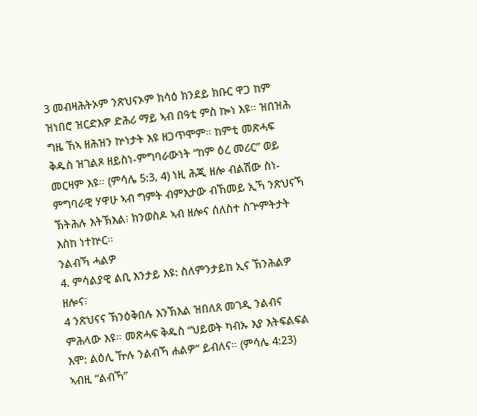3 መብዛሕትኦም ንጽህናኦም ክሳዕ ክንደይ ክቡር ዋጋ ከም ዝነበሮ ዝርድእዎ ድሕሪ ማይ ኣብ በዓቲ ምስ ኰነ እዩ። ዝበዝሕ ግዜ ኸኣ ዘሕዝን ኵነታት እዩ ዘጋጥሞም። ከምቲ መጽሓፍ ቅዱስ ዝገልጾ ዘይስነ-ምግባራውነት “ከም ዕረ መሪር” ወይ መርዛም እዩ። (ምሳሌ 5:3, 4) ነዚ ሕጂ ዘሎ ብልሽው ስነ-ምግባራዊ ሃዋሁ ኣብ ግምት ብምእታው ብኸመይ ኢኻ ንጽህናኻ ኽትሕሉ እትኽእል፧ ክንወስዶ ኣብ ዘሎና ሰለስተ ስጕምትታት እስከ ነተኵር።
ንልብኻ ሓልዎ
4. ምሳልያዊ ልቢ እንታይ እዩ: ስለምንታይከ ኢና ኽንሕልዎ ዘሎና፧
4 ንጽህናና ኽንዕቅበሉ እንኽእል ዝበለጸ መገዲ ንልብና ምሕላው እዩ። መጽሓፍ ቅዱስ “ህይወት ካብኡ እያ እትፍልፍል እሞ: ልዕሊ ዅሉ ንልብኻ ሐልዎ” ይብለና። (ምሳሌ 4:23) ኣብዚ “ልብኻ”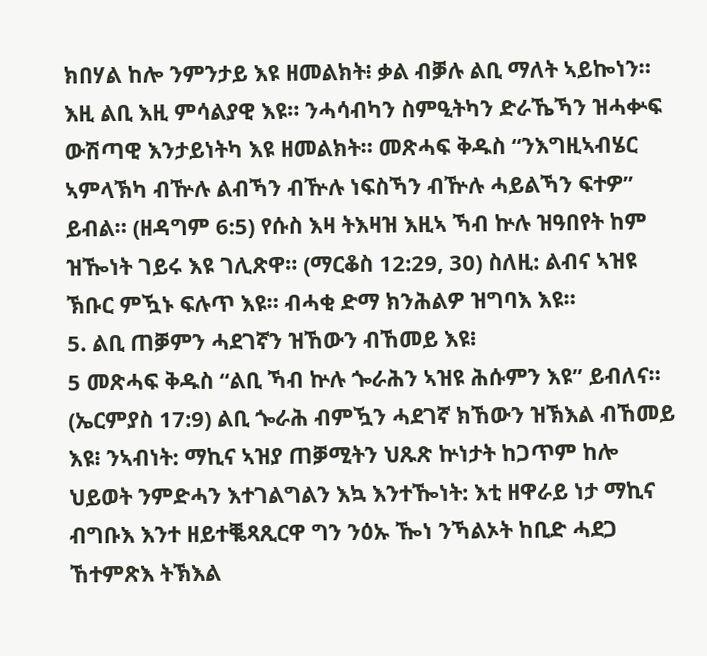ክበሃል ከሎ ንምንታይ እዩ ዘመልክት፧ ቃል ብቓሉ ልቢ ማለት ኣይኰነን። እዚ ልቢ እዚ ምሳልያዊ እዩ። ንሓሳብካን ስምዒትካን ድራኼኻን ዝሓቍፍ ውሽጣዊ እንታይነትካ እዩ ዘመልክት። መጽሓፍ ቅዱስ “ንእግዚኣብሄር ኣምላኽካ ብዅሉ ልብኻን ብዅሉ ነፍስኻን ብዅሉ ሓይልኻን ፍተዎ” ይብል። (ዘዳግም 6:5) የሱስ እዛ ትእዛዝ እዚኣ ኻብ ኵሉ ዝዓበየት ከም ዝዀነት ገይሩ እዩ ገሊጽዋ። (ማርቆስ 12:29, 30) ስለዚ: ልብና ኣዝዩ ኽቡር ምዃኑ ፍሉጥ እዩ። ብሓቂ ድማ ክንሕልዎ ዝግባእ እዩ።
5. ልቢ ጠቓምን ሓደገኛን ዝኸውን ብኸመይ እዩ፧
5 መጽሓፍ ቅዱስ “ልቢ ኻብ ኵሉ ጐራሕን ኣዝዩ ሕሱምን እዩ” ይብለና። (ኤርምያስ 17:9) ልቢ ጐራሕ ብምዃን ሓደገኛ ክኸውን ዝኽእል ብኸመይ እዩ፧ ንኣብነት: ማኪና ኣዝያ ጠቓሚትን ህጹጽ ኵነታት ከጋጥም ከሎ ህይወት ንምድሓን እተገልግልን እኳ እንተዀነት: እቲ ዘዋራይ ነታ ማኪና ብግቡእ እንተ ዘይተቘጻጺርዋ ግን ንዕኡ ዀነ ንኻልኦት ከቢድ ሓደጋ ኸተምጽእ ትኽእል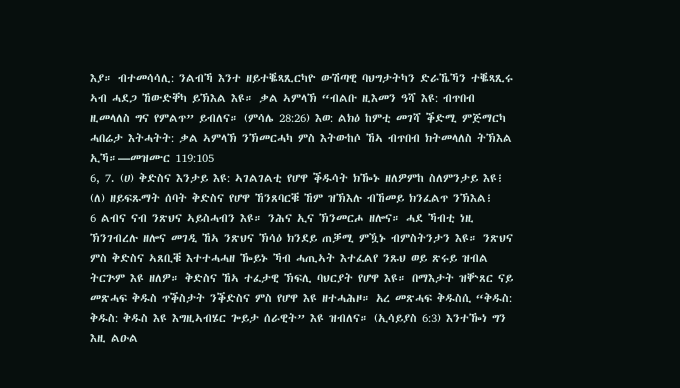እያ። ብተመሳሳሊ: ንልብኻ እንተ ዘይተቘጻጺርካዮ ውሽጣዊ ባህግታትካን ድራኼኻን ተቘጻጺሩ ኣብ ሓደጋ ኸውድቐካ ይኽእል እዩ። ቃል ኣምላኽ “ብልቡ ዚእመን ዓሻ እዩ: ብጥበብ ዚመላለስ ግና የምልጥ” ይብለና። (ምሳሌ 28:26) እወ: ልክዕ ከምቲ መገሻ ቕድሚ ምጅማርካ ሓበሬታ እትሓትት: ቃል ኣምላኽ ንኽመርሓካ ምስ እትውከሶ ኸኣ ብጥበብ ክትመላለስ ትኽእል ኢኻ።—መዝሙር 119:105
6, 7. (ሀ) ቅድስና እንታይ እዩ: ኣገልገልቲ የሆዋ ቕዱሳት ክዀኑ ዘለዎምከ ስለምንታይ እዩ፧ (ለ) ዘይፍጹማት ሰባት ቅድስና የሆዋ ኸንጸባርቑ ኸም ዝኽእሉ ብኸመይ ክንፈልጥ ንኽእል፧
6 ልብና ናብ ንጽህና ኣይስሓብን እዩ። ንሕና ኢና ኽንመርሖ ዘሎና። ሓደ ኻብቲ ነዚ ኽንገብረሉ ዘሎና መገዲ ኸኣ ንጽህና ኽሳዕ ክንደይ ጠቓሚ ምዃኑ ብምስትንታን እዩ። ንጽህና ምስ ቅድስና ኣጸቢቑ እተተሓሓዘ ዀይኑ ኻብ ሓጢኣት እተፈልየ ንጹህ ወይ ጽሩይ ዝብል ትርጕም እዩ ዘለዎ። ቅድስና ኸኣ ተፈታዊ ኽፍሊ ባህርያት የሆዋ እዩ። በማእታት ዝቝጸር ናይ መጽሓፍ ቅዱስ ጥቕስታት ንቕድስና ምስ የሆዋ እዩ ዘተሓሕዞ። አረ መጽሓፍ ቅዱስሲ “ቅዱስ: ቅዱስ: ቅዱስ እዩ እግዚኣብሄር ጐይታ ሰራዊት” እዩ ዝብለና። (ኢሳይያስ 6:3) እንተዀነ ግን እዚ ልዑል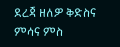ደረጃ ዘለዎ ቅድስና ምሳና ምስ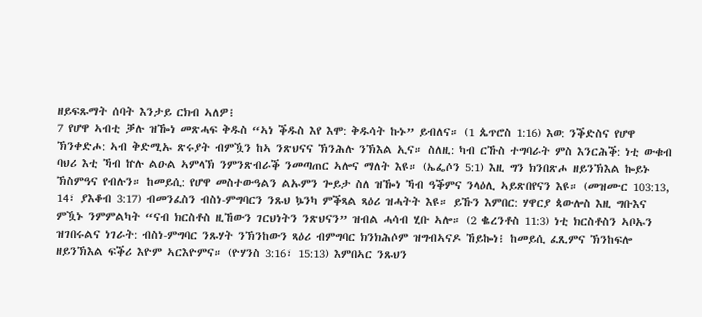ዘይፍጹማት ሰባት እንታይ ርክብ ኣለዎ፧
7 የሆዋ ኣብቲ ቓሉ ዝዀነ መጽሓፍ ቅዱስ “ኣነ ቕዱስ እየ እሞ: ቅዱሳት ኩኑ” ይብለና። (1 ጴጥሮስ 1:16) እወ: ንቕድስና የሆዋ ኽንቀድሖ: ኣብ ቅድሚኡ ጽሩያት ብምዃን ከኣ ንጽህናና ኽንሕሉ ንኽእል ኢና። ስለዚ: ካብ ርኹስ ተግባራት ምስ እንርሕቕ: ነቲ ውቁብ ባህሪ እቲ ኻብ ኵሉ ልዑል ኣምላኽ ንምንጽብራቕ ንመጣጠር ኣሎና ማለት እዩ። (ኤፌሶን 5:1) እዚ ግን ክንበጽሖ ዘይንኽእል ኰይኑ ኽስምዓና የብሉን። ከመይሲ: የሆዋ መስተውዓልን ልኡምን ጐይታ ስለ ዝዀነ ኻብ ዓቕምና ንላዕሊ ኣይጽበየናን እዩ። (መዝሙር 103:13, 14፣ ያእቆብ 3:17) ብመንፈስን ብስነ-ምግባርን ንጹህ ኴንካ ምቕጻል ጻዕሪ ዝሓትት እዩ። ይኹን እምበር: ሃዋርያ ጳውሎስ እዚ ግቡእና ምዃኑ ንምምልካት “ናብ ክርስቶስ ዚኸውን ገርህነትን ንጽህናን” ዝብል ሓሳብ ሂቡ ኣሎ። (2 ቈረንቶስ 11:3) ነቲ ክርስቶስን ኣቦኡን ዝገበሩልና ነገራት: ብስነ-ምግባር ንጹሃት ንኽንከውን ጻዕሪ ብምግባር ክንክሕሶም ዝግብኣናዶ ኸይኰነ፧ ከመይሲ ፈጺምና ኽንከፍሎ ዘይንኽእል ፍቕሪ እዮም ኣርእዮምና። (ዮሃንስ 3:16፣ 15:13) እምበኣር ንጹህን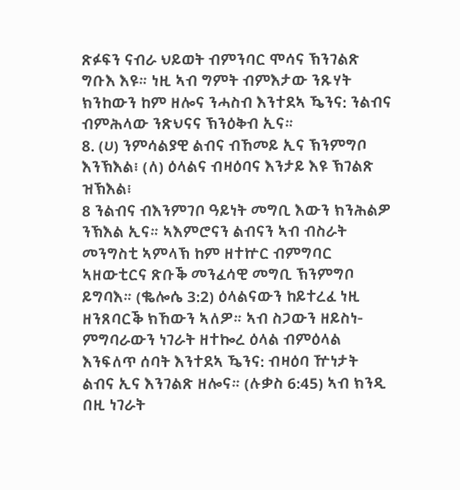ጽፉፍን ናብራ ህይወት ብምንባር ሞሳና ኽንገልጽ ግቡእ እዩ። ነዚ ኣብ ግምት ብምእታው ንጹሃት ክንከውን ከም ዘሎና ንሓስብ እንተደኣ ዄንና: ንልብና ብምሕላው ንጽህናና ኽንዕቅብ ኢና።
8. (ሀ) ንምሳልያዊ ልብና ብኸመይ ኢና ኽንምግቦ እንኽእል፧ (ለ) ዕላልና ብዛዕባና እንታይ እዩ ኽገልጽ ዝኽእል፧
8 ንልብና ብእንምገቦ ዓይነት መግቢ እውን ክንሕልዎ ንኽእል ኢና። ኣእምሮናን ልብናን ኣብ ብስራት መንግስቲ ኣምላኽ ከም ዘተኵር ብምግባር ኣዘውቲርና ጽቡቕ መንፈሳዊ መግቢ ኽንምግቦ ይግባእ። (ቈሎሴ 3:2) ዕላልናውን ከይተረፈ ነዚ ዘንጸባርቕ ክኸውን ኣለዎ። ኣብ ስጋውን ዘይስነ-ምግባራውን ነገራት ዘተኰረ ዕላል ብምዕላል እንፍለጥ ሰባት እንተደኣ ዄንና: ብዛዕባ ዅነታት ልብና ኢና እንገልጽ ዘሎና። (ሉቃስ 6:45) ኣብ ክንዲ በዚ ነገራት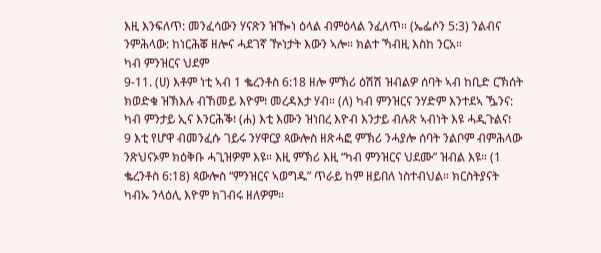እዚ እንፍለጥ: መንፈሳውን ሃናጽን ዝዀነ ዕላል ብምዕላል ንፈለጥ። (ኤፌሶን 5:3) ንልብና ንምሕላው: ከነርሕቖ ዘሎና ሓደገኛ ዅነታት እውን ኣሎ። ክልተ ኻብዚ እስከ ንርአ።
ካብ ምንዝርና ህደም
9-11. (ሀ) እቶም ነቲ ኣብ 1 ቈረንቶስ 6:18 ዘሎ ምኽሪ ዕሽሽ ዝብልዎ ሰባት ኣብ ከቢድ ርኽሰት ክወድቁ ዝኽእሉ ብኸመይ እዮም፧ መረዳእታ ሃብ። (ለ) ካብ ምንዝርና ንሃድም እንተደኣ ዄንና: ካብ ምንታይ ኢና እንርሕቕ፧ (ሐ) እቲ እሙን ዝነበረ እዮብ እንታይ ብሉጽ ኣብነት እዩ ሓዲጉልና፧
9 እቲ የሆዋ ብመንፈሱ ገይሩ ንሃዋርያ ጳውሎስ ዘጽሓፎ ምኽሪ ንሓያሎ ሰባት ንልቦም ብምሕላው ንጽህናኦም ክዕቅቡ ሓጊዝዎም እዩ። እዚ ምኽሪ እዚ “ካብ ምንዝርና ህደሙ” ዝብል እዩ። (1 ቈረንቶስ 6:18) ጳውሎስ “ምንዝርና ኣወግዱ” ጥራይ ከም ዘይበለ ነስተብህል። ክርስትያናት ካብኡ ንላዕሊ እዮም ክገብሩ ዘለዎም።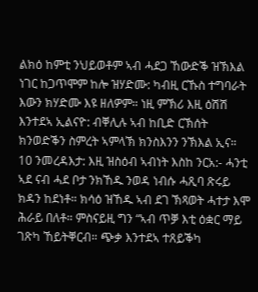ልክዕ ከምቲ ንህይወቶም ኣብ ሓደጋ ኸውድቕ ዝኽእል ነገር ከጋጥሞም ከሎ ዝሃድሙ: ካብዚ ርኹስ ተግባራት እውን ክሃድሙ እዩ ዘለዎም። ነዚ ምኽሪ እዚ ዕሽሽ እንተደኣ ኢልናዮ: ብቐሊሉ ኣብ ከቢድ ርኽሰት ክንወድቕን ስምረት ኣምላኽ ክንስእንን ንኽእል ኢና።
10 ንመረዳእታ: እዚ ዝስዕብ ኣብነት እስከ ንርአ:- ሓንቲ ኣደ ናብ ሓደ ቦታ ንክኸዱ ንወዳ ነብሱ ሓጺባ ጽሩይ ክዳን ከደነቶ። ክሳዕ ዝኸዱ ኣብ ደገ ኽጻወት ሓተታ እሞ ሕራይ በለቶ። ምስናይዚ ግን “ኣብ ጥቓ እቲ ዕቋር ማይ ገጽካ ኸይትቐርብ። ጭቃ እንተደኣ ተጸይቕካ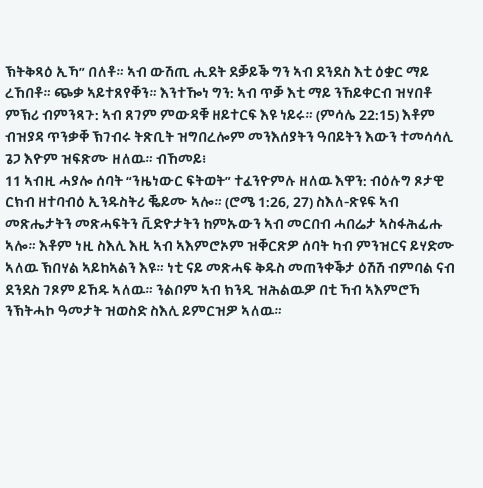ኽትቅጻዕ ኢኻ” በለቶ። ኣብ ውሽጢ ሒደት ደቓይቕ ግን ኣብ ደንደስ እቲ ዕቋር ማይ ረኸበቶ። ጭቃ ኣይተጸየቐን። እንተዀነ ግን: ኣብ ጥቓ እቲ ማይ ንኸይቀርብ ዝሃበቶ ምኽሪ ብምንጻጉ: ኣብ ጸገም ምውዳቑ ዘይተርፍ እዩ ነይሩ። (ምሳሌ 22:15) እቶም ብዝያዳ ጥንቃቐ ኽገብሩ ትጽቢት ዝግበረሎም መንእሰያትን ዓበይትን እውን ተመሳሳሊ ጌጋ እዮም ዝፍጽሙ ዘለዉ። ብኸመይ፧
11 ኣብዚ ሓያሎ ሰባት “ንዜነውር ፍትወት” ተፈንዮምሉ ዘለዉ እዋን: ብዕሉግ ጾታዊ ርክብ ዘተባብዕ ኢንዱስትሪ ቘይሙ ኣሎ። (ሮሜ 1:26, 27) ስእለ-ጽዩፍ ኣብ መጽሔታትን መጽሓፍትን ቪድዮታትን ከምኡውን ኣብ መርበብ ሓበሬታ ኣስፋሕፊሑ ኣሎ። እቶም ነዚ ስእሊ እዚ ኣብ ኣእምሮኦም ዝቐርጽዎ ሰባት ካብ ምንዝርና ይሃድሙ ኣለዉ ኽበሃል ኣይከኣልን እዩ። ነቲ ናይ መጽሓፍ ቅዱስ መጠንቀቕታ ዕሽሽ ብምባል ናብ ደንደስ ገጾም ይኸዱ ኣለዉ። ንልቦም ኣብ ክንዲ ዝሕልዉዎ በቲ ኻብ ኣእምሮኻ ንኽትሓኮ ዓመታት ዝወስድ ስእሊ ይምርዝዎ ኣለዉ።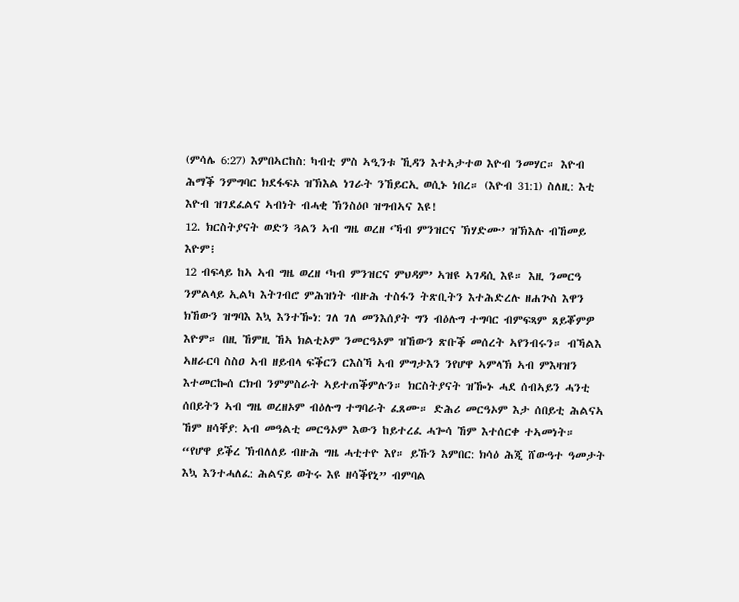(ምሳሌ 6:27) እምበኣርከስ: ካብቲ ምስ ኣዒንቱ ኺዳን እተኣታተወ እዮብ ንመሃር። እዮብ ሕማቕ ንምግባር ክደፋፍኦ ዝኽእል ነገራት ንኸይርኢ ወሲኑ ነበረ። (እዮብ 31:1) ስለዚ: እቲ እዮብ ዝገደፈልና ኣብነት ብሓቂ ኽንስዕቦ ዝግብኣና እዩ!
12. ክርስትያናት ወድን ጓልን ኣብ ግዜ ወረዘ ‘ኻብ ምንዝርና ኽሃድሙ’ ዝኽእሉ ብኸመይ እዮም፧
12 ብፍላይ ከኣ ኣብ ግዜ ወረዘ ‘ካብ ምንዝርና ምህዳም’ ኣዝዩ ኣገዳሲ እዩ። እዚ ንመርዓ ንምልላይ ኢልካ እትገብሮ ምሕዝነት ብዙሕ ተስፋን ትጽቢትን እተሕድረሉ ዘሐጕስ እዋን ክኸውን ዝግባእ እኳ እንተዀነ: ገለ ገለ መንእሰያት ግን ብዕሉግ ተግባር ብምፍጻም ጸይቖምዎ እዮም። በዚ ኸምዚ ኸኣ ክልቲኦም ንመርዓኦም ዝኸውን ጽቡቕ መሰረት ኣየንብሩን። ብኻልእ ኣዘራርባ ስስዐ ኣብ ዘይብላ ፍቕርን ርእስኻ ኣብ ምግታእን ንየሆዋ ኣምላኽ ኣብ ምእዛዝን እተመርኰሰ ርክብ ንምምስራት ኣይተጠቕምሉን። ክርስትያናት ዝዀኑ ሓደ ሰብኣይን ሓንቲ ሰበይትን ኣብ ግዜ ወረዘኦም ብዕሉግ ተግባራት ፈጸሙ። ድሕሪ መርዓኦም እታ ሰበይቲ ሕልናኣ ኸም ዘሳቐያ: ኣብ መዓልቲ መርዓኦም እውን ከይተረፈ ሓጐሳ ኸም እተሰርቀ ተኣመነት። “የሆዋ ይቕረ ኽብለለይ ብዙሕ ግዜ ሓቲተዮ እየ። ይኹን እምበር: ክሳዕ ሕጂ ሸውዓተ ዓመታት እኳ እንተሓለፈ: ሕልናይ ወትሩ እዩ ዘሳቕየኒ” ብምባል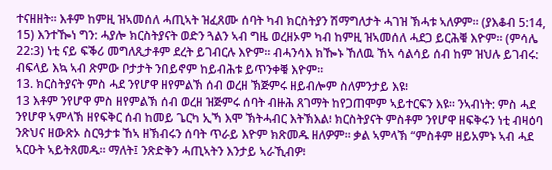ተናዘዘት። እቶም ከምዚ ዝኣመሰለ ሓጢኣት ዝፈጸሙ ሰባት ካብ ክርስትያን ሽማግለታት ሓገዝ ኽሓቱ ኣለዎም። (ያእቆብ 5:14, 15) እንተዀነ ግን: ሓያሎ ክርስትያናት ወድን ጓልን ኣብ ግዜ ወረዘኦም ካብ ከምዚ ዝኣመሰለ ሓደጋ ይርሕቑ እዮም። (ምሳሌ 22:3) ነቲ ናይ ፍቕሪ መግለጺታቶም ደረት ይገብርሉ እዮም። ብሓንሳእ ክዀኑ ኸለዉ ኸኣ ሳልሳይ ሰብ ከም ዝህሉ ይገብሩ: ብፍላይ እኳ ኣብ ጽምው ቦታታት ንበይኖም ከይብሕቱ ይጥንቀቑ እዮም።
13. ክርስትያናት ምስ ሓደ ንየሆዋ ዘየምልኽ ሰብ ወረዘ ኽጅምሩ ዘይብሎም ስለምንታይ እዩ፧
13 እቶም ንየሆዋ ምስ ዘየምልኽ ሰብ ወረዘ ዝጅምሩ ሰባት ብዙሕ ጸገማት ከየጋጠሞም ኣይተርፍን እዩ። ንኣብነት: ምስ ሓደ ንየሆዋ ኣምላኽ ዘየፍቅር ሰብ ከመይ ጌርካ ኢኻ እሞ ኽትሓብር እትኽእል፧ ክርስትያናት ምስቶም ንየሆዋ ዘፍቅሩን ነቲ ብዛዕባ ንጽህና ዘውጽኦ ስርዓታቱ ኸኣ ዘኽብሩን ሰባት ጥራይ እዮም ክጽመዱ ዘለዎም። ቃል ኣምላኽ “ምስቶም ዘይአምኑ ኣብ ሓደ ኣርዑት ኣይትጸመዱ። ማለት፤ ንጽድቅን ሓጢኣትን እንታይ ኣራኺብዎ፧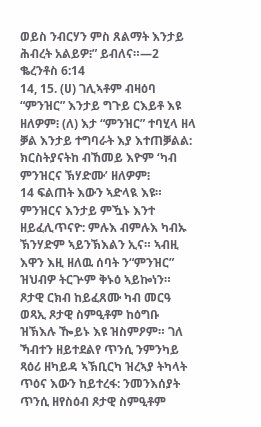ወይስ ንብርሃን ምስ ጸልማት እንታይ ሕብረት አልይዎ፧” ይብለና።—2 ቈረንቶስ 6:14
14, 15. (ሀ) ገሊኣቶም ብዛዕባ “ምንዝር” እንታይ ግጉይ ርእይቶ እዩ ዘለዎም፧ (ለ) እታ “ምንዝር” ተባሂላ ዘላ ቓል እንታይ ተግባራት እያ እተጠቓልል: ክርስትያናትከ ብኸመይ እዮም ‘ካብ ምንዝርና ኽሃድሙ’ ዘለዎም፧
14 ፍልጠት እውን ኣድላዪ እዩ። ምንዝርና እንታይ ምዃኑ እንተ ዘይፈሊጥናዮ: ምሉእ ብምሉእ ካብኡ ኽንሃድም ኣይንኽእልን ኢና። ኣብዚ እዋን እዚ ዘለዉ ሰባት ን“ምንዝር” ዝህብዎ ትርጕም ቅኑዕ ኣይኰነን። ጾታዊ ርክብ ከይፈጸሙ ካብ መርዓ ወጻኢ ጾታዊ ስምዒቶም ከዕግቡ ዝኽእሉ ዀይኑ እዩ ዝስምዖም። ገለ ኻብተን ዘይተደልየ ጥንሲ ንምንካይ ጻዕሪ ዘካይዳ ኣኽቢርካ ዝረኣያ ትካላት ጥዕና እውን ከይተረፋ: ንመንእሰያት ጥንሲ ዘየስዕብ ጾታዊ ስምዒቶም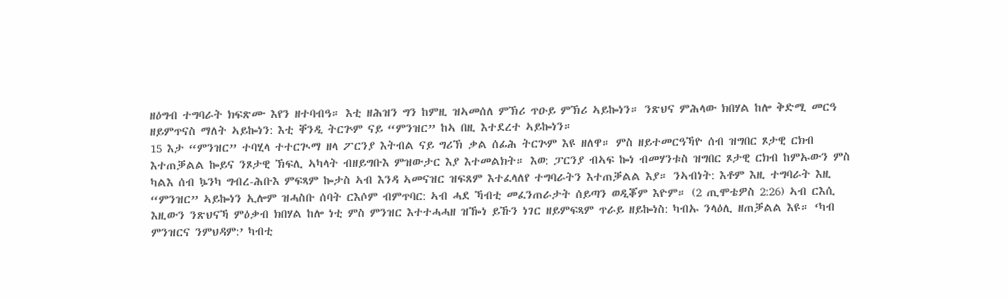ዘዕግብ ተግባራት ክፍጽሙ እየን ዘተባብዓ። እቲ ዘሕዝን ግን ከምዚ ዝኣመሰለ ምኽሪ ጥዑይ ምኽሪ ኣይኰነን። ንጽህና ምሕላው ክበሃል ከሎ ቅድሚ መርዓ ዘይምጥናስ ማለት ኣይኰነን: እቲ ቐንዲ ትርጕም ናይ “ምንዝር” ከኣ በዚ እተደረተ ኣይኰነን።
15 እታ “ምንዝር” ተባሂላ ተተርጒማ ዘላ ፖርንያ እትብል ናይ ግሪኽ ቃል ሰፊሕ ትርጕም እዩ ዘለዋ። ምስ ዘይተመርዓኻዮ ሰብ ዝግበር ጾታዊ ርክብ እተጠቓልል ኰይና ንጾታዊ ኽፍሊ ኣካላት ብዘይግቡእ ምዝውታር እያ እተመልክት። እወ: ፓርንያ ብኣፍ ኰነ ብመሃንቱስ ዝግበር ጾታዊ ርክብ ከምኡውን ምስ ካልእ ሰብ ኴንካ ግብረ-ሕቡእ ምፍጻም ኰታስ ኣብ እንዳ ኣመናዝር ዝፍጸም እተፈላለየ ተግባራትን እተጠቓልል እያ። ንኣብነት: እቶም እዚ ተግባራት እዚ “ምንዝር” ኣይኰነን ኢሎም ዝሓስቡ ሰባት ርእሶም ብምጥባር: ኣብ ሓደ ኻብቲ መፈንጠራታት ሰይጣን ወዲቖም እዮም። (2 ጢሞቴዎስ 2:26) ኣብ ርእሲ እዚውን ንጽህናኻ ምዕቃብ ክበሃል ከሎ ነቲ ምስ ምንዝር እተተሓሓዘ ዝዀነ ይኹን ነገር ዘይምፍጻም ጥራይ ዘይኰነስ: ካብኡ ንላዕሊ ዘጠቓልል እዩ። ‘ካብ ምንዝርና ንምህዳም:’ ካብቲ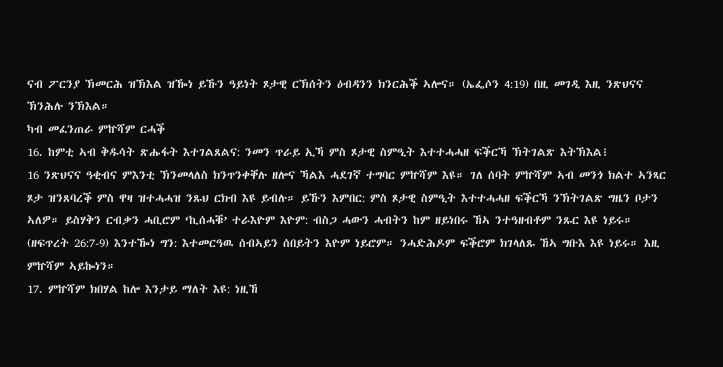ናብ ፖርንያ ኽመርሕ ዝኽእል ዝዀነ ይኹን ዓይነት ጾታዊ ርኽሰትን ዕብዳንን ክንርሕቕ ኣሎና። (ኤፌሶን 4:19) በዚ መገዲ እዚ ንጽህናና ኽንሕሉ ንኽእል።
ካብ መፈንጠራ ምኵሻም ርሓቕ
16. ከምቲ ኣብ ቅዱሳት ጽሑፋት እተገልጸልና: ንመን ጥራይ ኢኻ ምስ ጾታዊ ስምዒት እተተሓሓዘ ፍቕርኻ ኽትገልጽ እትኽእል፧
16 ንጽህናና ዓቂብና ምእንቲ ኽንመላለስ ክንጥንቀቐሉ ዘሎና ኻልእ ሓደገኛ ተግባር ምኵሻም እዩ። ገለ ሰባት ምኵሻም ኣብ መንጎ ክልተ ኣንጻር ጾታ ዝንጸባረቕ ምስ ዋዛ ዝተሓሓዝ ንጹህ ርክብ እዩ ይብሉ። ይኹን እምበር: ምስ ጾታዊ ስምዒት እተተሓሓዘ ፍቕርኻ ንኽትገልጽ ግዜን ቦታን ኣለዎ። ይስሃቅን ርብቃን ሓቢሮም ‘ኪሰሓቑ’ ተራእዮም እዮም: ብስጋ ሓውን ሓብትን ከም ዘይነበሩ ኸኣ ንተዓዘብቶም ንጹር እዩ ነይሩ። (ዘፍጥረት 26:7-9) እንተዀነ ግን: እተመርዓዉ ሰብኣይን ሰበይትን እዮም ነይሮም። ንሓድሕዶም ፍቕሮም ክገላለጹ ኸኣ ግቡእ እዩ ነይሩ። እዚ ምኵሻም ኣይኰነን።
17. ምኵሻም ክበሃል ከሎ እንታይ ማለት እዩ: ነዚኸ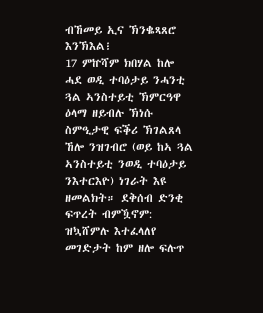ብኸመይ ኢና ኽንቈጻጸሮ እንኽእል፧
17 ምኵሻም ክበሃል ከሎ ሓደ ወዲ ተባዕታይ ንሓንቲ ጓል ኣንስተይቲ ኽምርዓዋ ዕላማ ዘይብሉ ኽነሱ ስምዒታዊ ፍቕሪ ኽገልጸላ ኸሎ ንዝገብሮ (ወይ ከኣ ጓል ኣንስተይቲ ንወዲ ተባዕታይ ንእተርእዮ) ነገራት እዩ ዘመልክት። ደቅሰብ ድንቂ ፍጥረት ብምዃኖም: ዝኳሸምሉ እተፈላለየ መገድታት ከም ዘሎ ፍሉጥ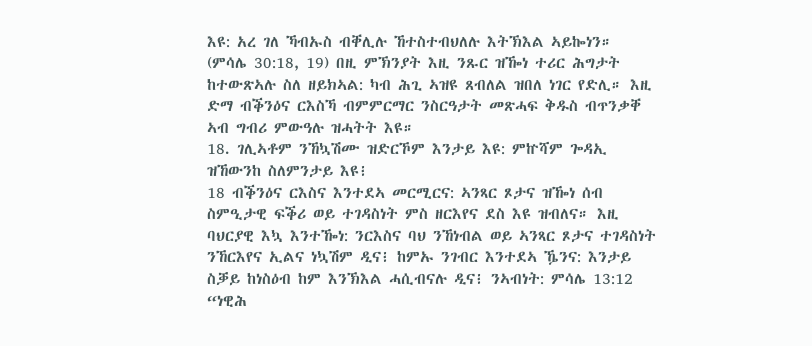እዩ: አረ ገለ ኻብኡስ ብቐሊሉ ኸተስተብህለሉ እትኽእል ኣይኰነን። (ምሳሌ 30:18, 19) በዚ ምኽንያት እዚ ንጹር ዝዀነ ተሪር ሕግታት ከተውጽኣሉ ስለ ዘይክኣል: ካብ ሕጊ ኣዝዩ ጸብለል ዝበለ ነገር የድሊ። እዚ ድማ ብቕንዕና ርእስኻ ብምምርማር ንስርዓታት መጽሓፍ ቅዱስ ብጥንቃቐ ኣብ ግብሪ ምውዓሉ ዝሓትት እዩ።
18. ገሊኣቶም ንኸኳሽሙ ዝድርኾም እንታይ እዩ: ምኵሻም ጐዳኢ ዝኸውንከ ስለምንታይ እዩ፧
18 ብቕንዕና ርእስና እንተደኣ መርሚርና: ኣንጻር ጾታና ዝዀነ ሰብ ስምዒታዊ ፍቕሪ ወይ ተገዳስነት ምስ ዘርእየና ደስ እዩ ዝብለና። እዚ ባህርያዊ እኳ እንተዀነ: ንርእስና ባህ ንኸነብል ወይ ኣንጻር ጾታና ተገዳስነት ንኸርእየና ኢልና ነኳሽም ዲና፧ ከምኡ ንገብር እንተደኣ ዄንና: እንታይ ስቓይ ከነስዕብ ከም እንኽእል ሓሲብናሉ ዲና፧ ንኣብነት: ምሳሌ 13:12 “ነዊሕ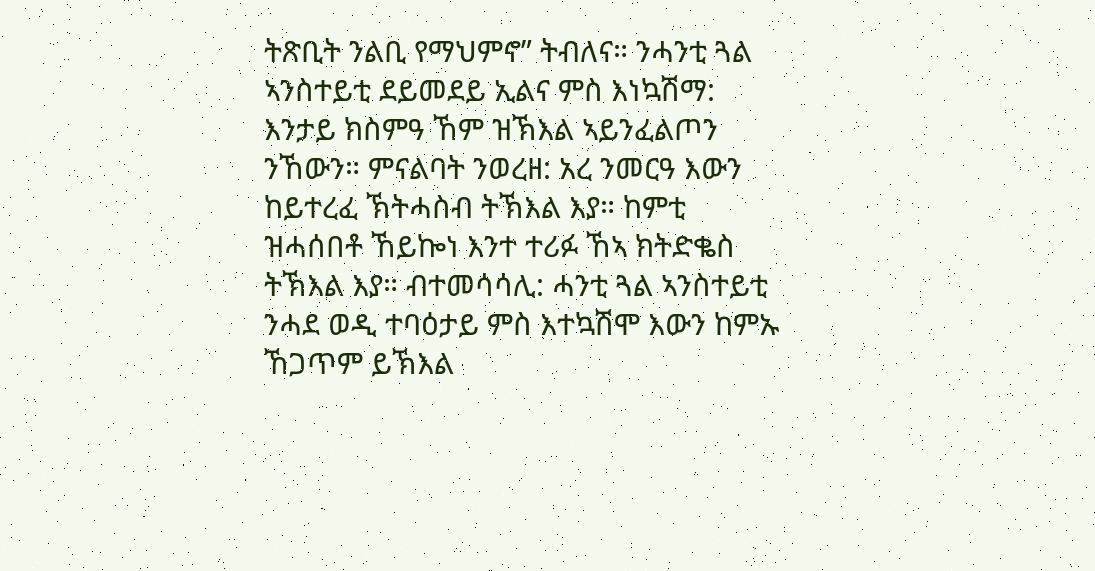ትጽቢት ንልቢ የማህምኖ” ትብለና። ንሓንቲ ጓል ኣንስተይቲ ደይመደይ ኢልና ምስ እነኳሽማ: እንታይ ክስምዓ ኸም ዝኽእል ኣይንፈልጦን ንኸውን። ምናልባት ንወረዘ: አረ ንመርዓ እውን ከይተረፈ ኽትሓስብ ትኽእል እያ። ከምቲ ዝሓሰበቶ ኸይኰነ እንተ ተሪፉ ኸኣ ክትድቈስ ትኽእል እያ። ብተመሳሳሊ: ሓንቲ ጓል ኣንስተይቲ ንሓደ ወዲ ተባዕታይ ምስ እተኳሽሞ እውን ከምኡ ኸጋጥም ይኽእል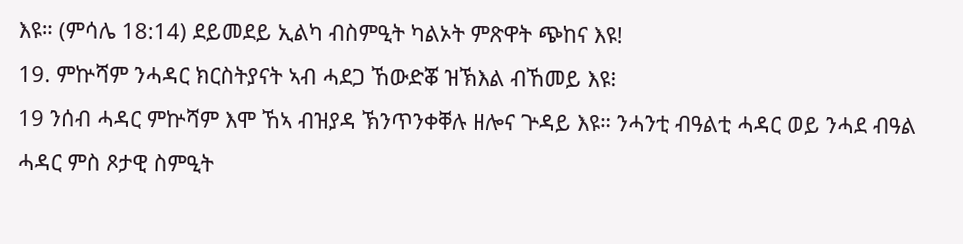እዩ። (ምሳሌ 18:14) ደይመደይ ኢልካ ብስምዒት ካልኦት ምጽዋት ጭከና እዩ!
19. ምኵሻም ንሓዳር ክርስትያናት ኣብ ሓደጋ ኸውድቖ ዝኽእል ብኸመይ እዩ፧
19 ንሰብ ሓዳር ምኵሻም እሞ ኸኣ ብዝያዳ ኽንጥንቀቐሉ ዘሎና ጕዳይ እዩ። ንሓንቲ ብዓልቲ ሓዳር ወይ ንሓደ ብዓል ሓዳር ምስ ጾታዊ ስምዒት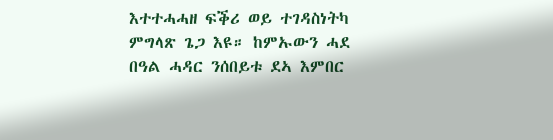እተተሓሓዘ ፍቕሪ ወይ ተገዳስነትካ ምግላጽ ጌጋ እዩ። ከምኡውን ሓደ በዓል ሓዳር ንሰበይቱ ደኣ እምበር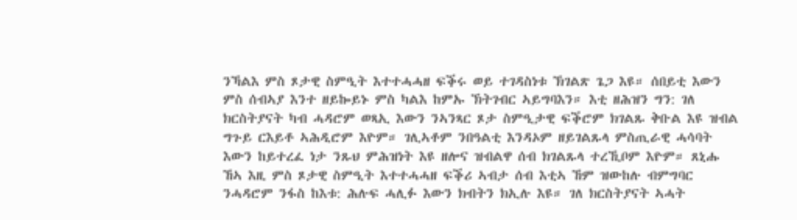ንኻልእ ምስ ጾታዊ ስምዒት እተተሓሓዘ ፍቕሩ ወይ ተገዳስነቱ ኽገልጽ ጌጋ እዩ። ሰበይቲ እውን ምስ ሰብኣያ እንተ ዘይኰይኑ ምስ ካልእ ከምኡ ኽትገብር ኣይግባእን። እቲ ዘሕዝን ግን: ገለ ክርስትያናት ካብ ሓዳሮም ወጻኢ እውን ንኣንጻር ጾታ ስምዒታዊ ፍቕሮም ክገልጹ ቅቡል እዩ ዝብል ግጉይ ርእይቶ ኣሕዲሮም እዮም። ገሊኣቶም ንበዓልቲ እንዳኦም ዘይገልጹላ ምስጢራዊ ሓሳባት እውን ከይተረፈ ነታ ንጹህ ምሕዝነት እዩ ዘሎና ዝብልዋ ሰብ ክገልጹላ ተረኺቦም እዮም። ጸኒሑ ኸኣ እዚ ምስ ጾታዊ ስምዒት እተተሓሓዘ ፍቕሪ ኣብታ ሰብ እቲኣ ኸም ዝውከሉ ብምግባር ንሓዳሮም ንፋስ ከእቱ: ሕሉፍ ሓሊፉ እውን ክብትን ክኢሉ እዩ። ገለ ክርስትያናት ኣሓት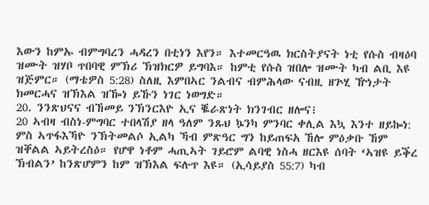እውን ከምኡ ብምግባረን ሓዳረን በቲነን እየን። እተመርዓዉ ክርስትያናት ነቲ የሱስ ብዛዕባ ዝሙት ዝሃቦ ጥበባዊ ምኽሪ ኽዝክርዎ ይግባእ። ከምቲ የሱስ ዝበሎ ዝሙት ካብ ልቢ እዩ ዝጅምር። (ማቴዎስ 5:28) ስለዚ እምበኣር ንልብና ብምሕላው ናብዚ ዘጕሂ ዅነታት ክመርሓና ዝኽእል ዝዀነ ይኹን ነገር ነወግድ።
20. ንንጽህናና ብኸመይ ንኽንርእዮ ኢና ቘራጽነት ክንገብር ዘሎና፧
20 ኣብዛ ብስነ-ምግባር ተበላሽያ ዘላ ዓለም ንጹህ ኴንካ ምንባር ቀሊል እኳ እንተ ዘይኰነ: ምስ ኣጥፋእኻዮ ንኽትመልሶ ኢልካ ኻብ ምጽዓር ግን ከይጠፍአ ኸሎ ምዕቃቡ ኸም ዝቐልል ኣይትረስዕ። የሆዋ ነቶም ሓጢኣት ገይሮም ልባዊ ነስሓ ዘርእዩ ሰባት ‘ኣዝዩ ይቕረ ኽብልን’ ከንጽሆምን ከም ዝኽእል ፍሉጥ እዩ። (ኢሳይያስ 55:7) ካብ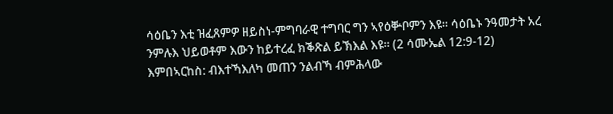ሳዕቤን እቲ ዝፈጸምዎ ዘይስነ-ምግባራዊ ተግባር ግን ኣየዕቝቦምን እዩ። ሳዕቤኑ ንዓመታት አረ ንምሉእ ህይወቶም እውን ከይተረፈ ክቕጽል ይኽእል እዩ። (2 ሳሙኤል 12:9-12) እምበኣርከስ: ብእተኻእለካ መጠን ንልብኻ ብምሕላው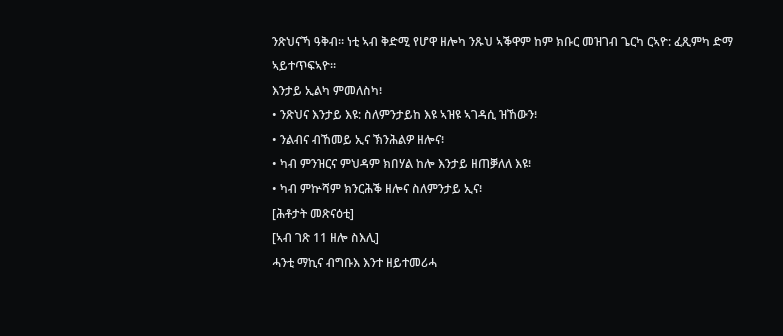ንጽህናኻ ዓቅብ። ነቲ ኣብ ቅድሚ የሆዋ ዘሎካ ንጹህ ኣቕዋም ከም ክቡር መዝገብ ጌርካ ርኣዮ: ፈጺምካ ድማ ኣይተጥፍኣዮ።
እንታይ ኢልካ ምመለስካ፧
• ንጽህና እንታይ እዩ: ስለምንታይከ እዩ ኣዝዩ ኣገዳሲ ዝኸውን፧
• ንልብና ብኸመይ ኢና ኽንሕልዎ ዘሎና፧
• ካብ ምንዝርና ምህዳም ክበሃል ከሎ እንታይ ዘጠቓለለ እዩ፧
• ካብ ምኵሻም ክንርሕቕ ዘሎና ስለምንታይ ኢና፧
[ሕቶታት መጽናዕቲ]
[ኣብ ገጽ 11 ዘሎ ስእሊ]
ሓንቲ ማኪና ብግቡእ እንተ ዘይተመሪሓ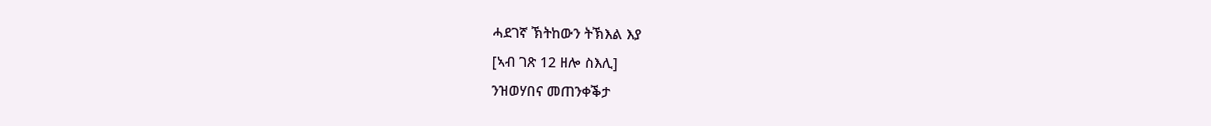ሓደገኛ ኽትከውን ትኽእል እያ
[ኣብ ገጽ 12 ዘሎ ስእሊ]
ንዝወሃበና መጠንቀቕታ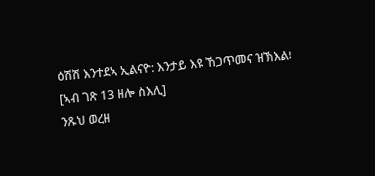ዕሽሽ እንተደኣ ኢልናዮ: እንታይ እዩ ኸጋጥመና ዝኽእል፧
[ኣብ ገጽ 13 ዘሎ ስእሊ]
ንጹህ ወረዘ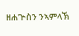ዘሐጕስን ንኣምላኽ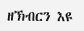ዘኽብርን እዩ